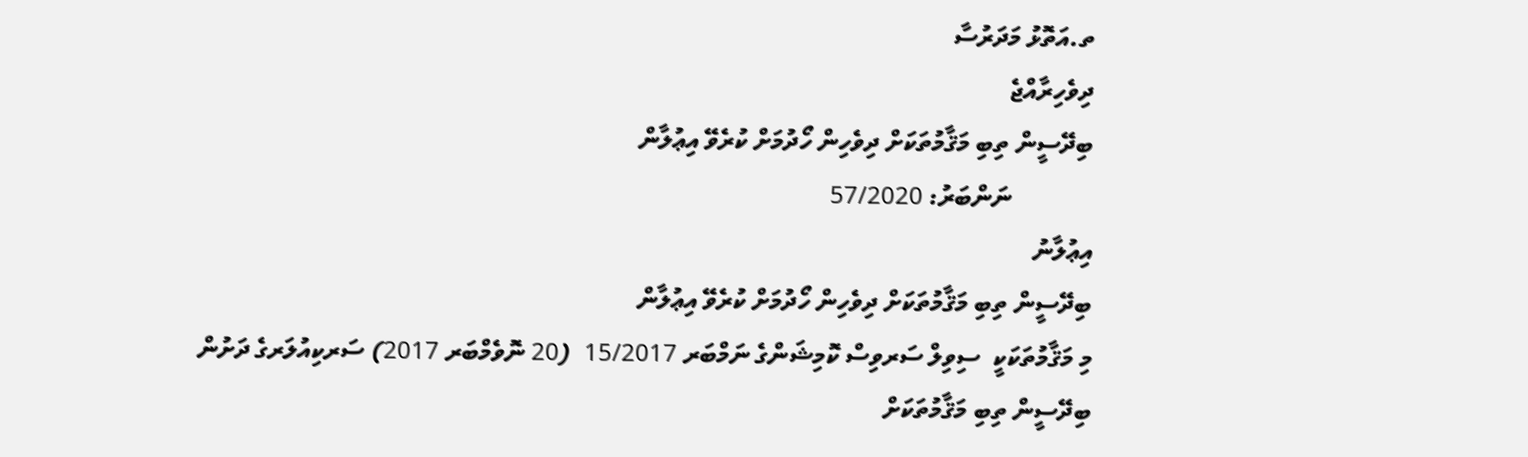ތ.އަތޮޅު މަދަރުސާ
ދިވެހިރާއްޖެ
ބިދޭސީން ތިބި މަޤާމުތަކަށް ދިވެހިން ހޯދުމަށް ކުރެވޭ އިޢުލާން
             ނަންބަރު: 57/2020
އިޢުލާނު
ބިދޭސީން ތިބި މަޤާމުތަކަށް ދިވެހިން ހޯދުމަށް ކުރެވޭ އިޢުލާން
މި މަޤާމުތަކަކީ  ސިވިލް ސަރވިސް ކޮމިޝަންގެ ނަމްބަރ 15/2017  (20 ނޮވެމްބަރ 2017) ސަރކިއުލަރގެ ދަށުން ބިދޭސީން ތިބި މަޤާމުތަކަށް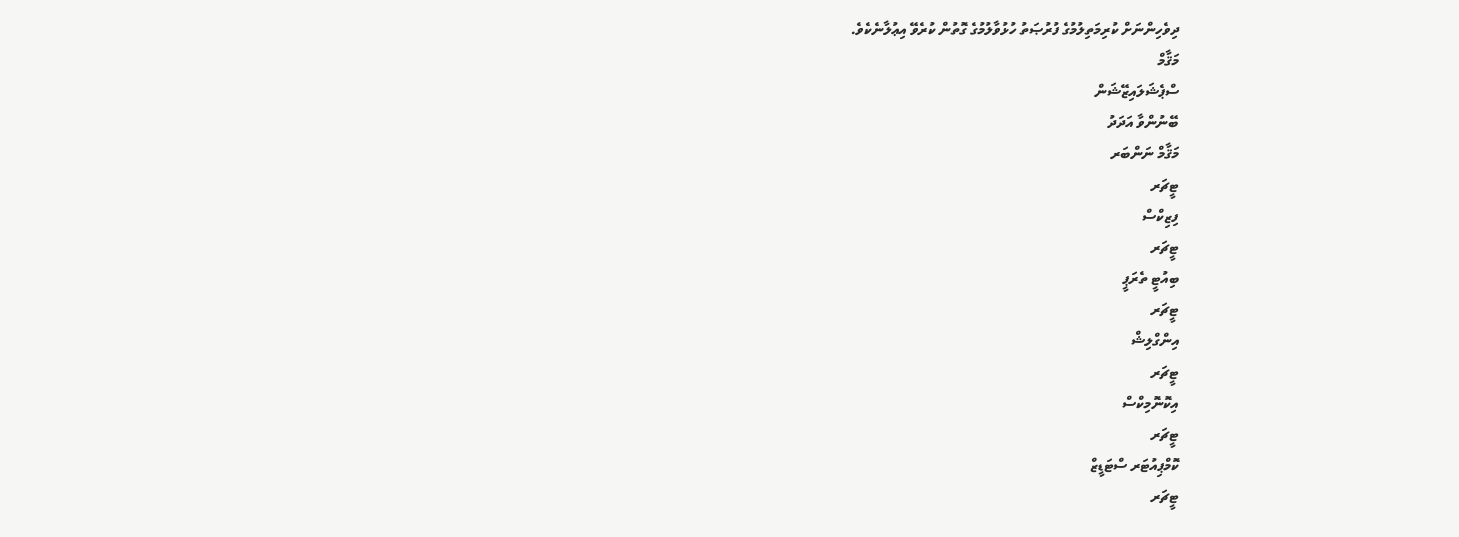ދިވެހިންނަށް ކުރިމަތިލުމުގެ ފުރުޞަތު ހުޅުވާލުމުގެ ގޮތުން ކުރެވޭ އިޢުލާނެކެވެ.
މަޤާމް
ސްޕެޝަލައިޒޭޝަން
ބޭނުންވާ އަދަދު
މަޤާމް ނަންބަރ
ޓީޗަރ
ފިޒިކްސް
ޓީޗަރ
ބިއުޓީ ތެރަޕީ
ޓީޗަރ
އިންގްލިޝް
ޓީޗަރ
އިކޮނޮމިކްސް
ޓީޗަރ
ކޮމްޕިއުޓަރ ސްޓަޑީޒް
ޓީޗަރ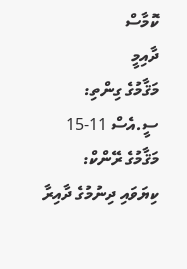ކޮމާސް
ދާއިމީ
މަޤާމުގެ ގިންތި:
ސީ.އެސް 11-15
މަޤާމުގެ ރޭންކް:
ކިޔަވައި ދިނުމުގެ ދާއިރާ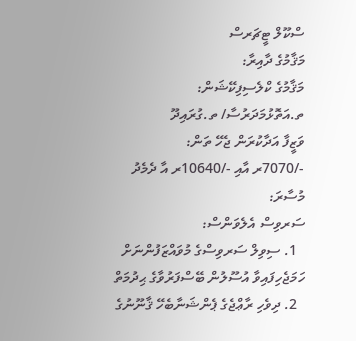ސްކޫލް ޓީޗަރސް
މަޤާމުގެ ދާއިރާ:
މަޤާމުގެ ކްލެސިފިކޭޝަން:
ތ.އަތޮޅުމަދަރުސާ/ ތ.ގުރައިދޫ
ވަޒީފާ އަދާކުރަން ޖެހޭ ތަން:
-/7070ރ އާއި -/10640ރ އާ ދެމެދު
މުސާރަ:
ސަރވިސް އެލެވަންސް:
  1. ސިވިލް ސަރވިސްގެ މުވައްޒަފުންނަށް ހަމަޖެހިފައިވާ އުސޫލުން ބޭސްފަރުވާގެ ޙިދުމަތް
  2. ދިވެހި ރާޢްޖެގެ ޕެންޝަނާބެހޭ ޤާނޫނުގެ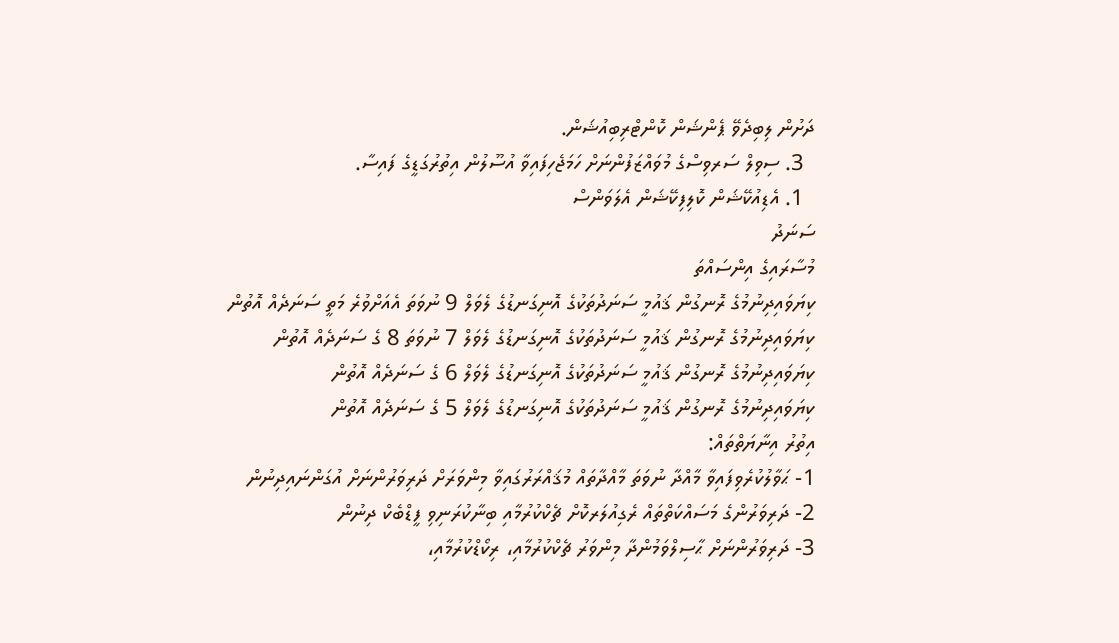ދަށުން ލިބިދެވޭ ޕެންޝަން ކޮންޓްރިބިއުޝަން.
  3. ސިވިލް ސަރވިސްގެ މުވައްޒަފުންނަށް ހަމަޖެހިފައިވާ އުސޫލުން އިތުރުގަޑީގެ ފައިސާ.
  1. އެޑިއުކޭޝަން ކޮލިފިކޭޝަން އެލަވަންސް
ސަނަދު
މުސާރައިގެ އިންސައްތަ
ކިޔަވައިދިނުމުގެ ރޮނގުން ޤައުމީ ސަނަދުތަކުގެ އޮނިގަނޑުގެ ލެވަލް 9 ނުވަތަ އެއަށްވުރެ މަތީ ސަނަދެއް އޮތުން
ކިޔަވައިދިނުމުގެ ރޮނގުން ޤައުމީ ސަނަދުތަކުގެ އޮނިގަނޑުގެ ލެވަލް 7 ނުވަތަ 8 ގެ ސަނަދެއް އޮތުން
ކިޔަވައިދިނުމުގެ ރޮނގުން ޤައުމީ ސަނަދުތަކުގެ އޮނިގަނޑުގެ ލެވަލް 6 ގެ ސަނަދެއް އޮތުން
ކިޔަވައިދިނުމުގެ ރޮނގުން ޤައުމީ ސަނަދުތަކުގެ އޮނިގަނޑުގެ ލެވަލް 5 ގެ ސަނަދެއް އޮތުން
އިތުރު އިނާޔަތްތައް:
1- ޙަވާލުކުރެވިފައިވާ މާއްދާ ނުވަތަ މާއްދާތައް މުޤައްރަރުގައިވާ މިންވަރަށް ދަރިވަރުންނަށް އުގަންނައިދިނުން
2- ދަރިވަރުންގެ މަސައްކަތްތައް ރެގިއުލަރކޮށް ޗެކްކުރުމާއި ބިނާކުރަނިވި ފީޑްބެކް ދިނުން
3- ދަރިވަރުންނަށް ޙާސިލްވަމުންދާ މިންވަރު ޗެކްކުރުމާއި، ރިކޯޑްކުރުމާއި،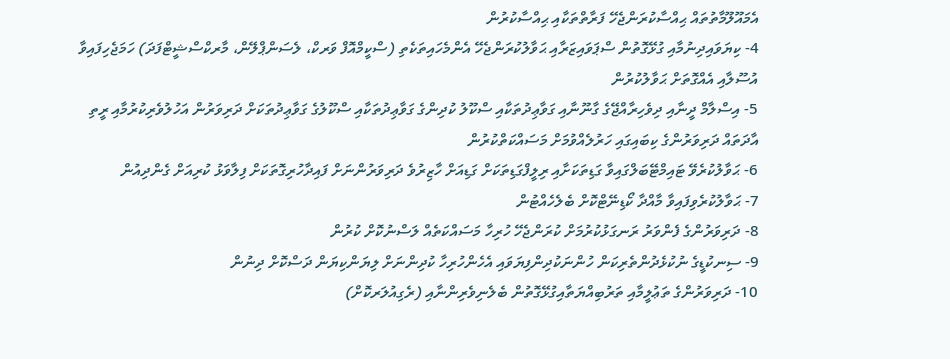އެމައޫލޫމާތުތައް ޙިއްސާކުރަންޖެހޭ ފަރާތްތަކާއި ޙިއްސާކުރުން
4- ކިޔަވައިދިނުމާއި ގުޅޭގޮތުން ސްޕަވައިޒަރާއި ޙަވާލުކުރަންޖެހޭ އެންމެހައިތަކެތި (ސްކީމްއޮފް ވަރކް، ލެސަންޕްލޭން، މާރކްސްޝީޓްފަދަ) ހަމަޖެހިފައިވާ އުސޫލާއި އެއްގޮތަށް ޙަވާލުކުރުން
5- އިސްލާމް ދީނާއި ދިވެހިރާއްޖޭގެ ގާނޫނާއި ގަވާޢިދުތަކާއި ސްކޫލު ކުދިންގެ ގަވާޢިދުތަކާއި ސްކޫލުގެ ގަވާޢިދުތަކަށް ދަރިވަރުން އަހުލުވެރިކުރުމާއި ރީތި އާދަތައް ދަރިވަރުންގެ ކިބައިގައި ހަރުލެއްވުމަށް މަސައްކަތްކުރުން
6- ޙަވާލުކުރެވޭ ޓައިމްޓޭބަލްގައިވާ ގަޑިތަކަށާއި ރިލީފްގަޑިތަކަށް ގަޑިއަށް ހާޒިރުވެ ދަރިވަރުންނަށް ފައިދާހުރިގޮތަކަށް ފިލާވަޅު ކުރިއަށް ގެންދިއުން
7- ޙަވާލުކުރެވިފައިވާ މާއްދާ ކޯޑިނޭޓްކޮށް ބެލެހެއްޓުން
8- ދަރިވަރުންގެ ފެންވަރު ރަނގަޅުކުރުމަށް ކުރަންޖެހޭ ހުރިހާ މަސައްކަތެއް ލަސްނުކޮށް ކުރުން
9- ސިނކުޑީގެ ނުކުޅެދުންތެރިކަން ހުންނަކުދިންފިޔަވައި އެހެންހުރިހާ ކުދިންނަށް ލިޔަންކިޔަން ދަސްކޮށް ދިނުން
10- ދަރިވަރުންގެ ތަޢުލީމާއި ތަރުބިއްޔަތާއިގުޅޭގޮތުން ބެލެނިވެރިންނާއި (ރެގިއުލަރކޮށް)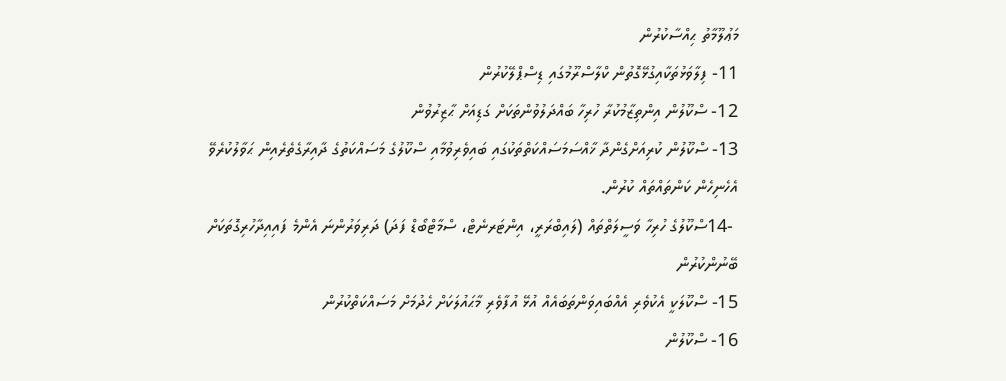މަޢުލޫމާތު ޙިއްސާކުރުން
11- ފިލާވަޅުތަކާއިގުޅޭގޮތުން ކްލާސްރޫމުގައި ޑިސްޕްލޭކުރުން
12- ސްކޫލުން އިންތިޒާމުކުރާ ހުރިހާ ބައްދަލުވުންތަކަށް ގަޑިއަށް ޙާޒިރުވުން
13- ސްކޫލުން ކުރިއަށްގެންދާ ޚާއްސަމަސައްކަތްތަކުގައި ބައިވެރިވުމާއި ސްކޫލުގެ މަސައްކަތުގެ ދާއިރާގެތެރެއިން ޙަވާލުކުރެވޭ އެހެނިހެން ކަންތައްތައް ކުރުން.
 -14ސްކޫލުގެ ހުރިހާ ވަސީލަތްތައް (ލައިބްރަރީ، އިންޓަރނެޓް، ސްމާޓްބޯޑް ފަދަ) ދަރިވަރުންނަ އެންމެ ފައިއިދާހުރިގޮތަކަށް ބޭނުންކުރުން
15- ސްކޫލަކީ އެކުވެރި އެއްބައިވަންތަބައެއް އުޅޭ އުފާވެރި މާޙައުލަކަށް ހެދުމަށް މަސައްކަތްކުރުން
16- ސްކޫލުން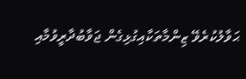ޙަވާލުކުރެވޭ ޒިންމާތަކާއިގުޅިގެން ޖަވާބުދާރީވުމާއި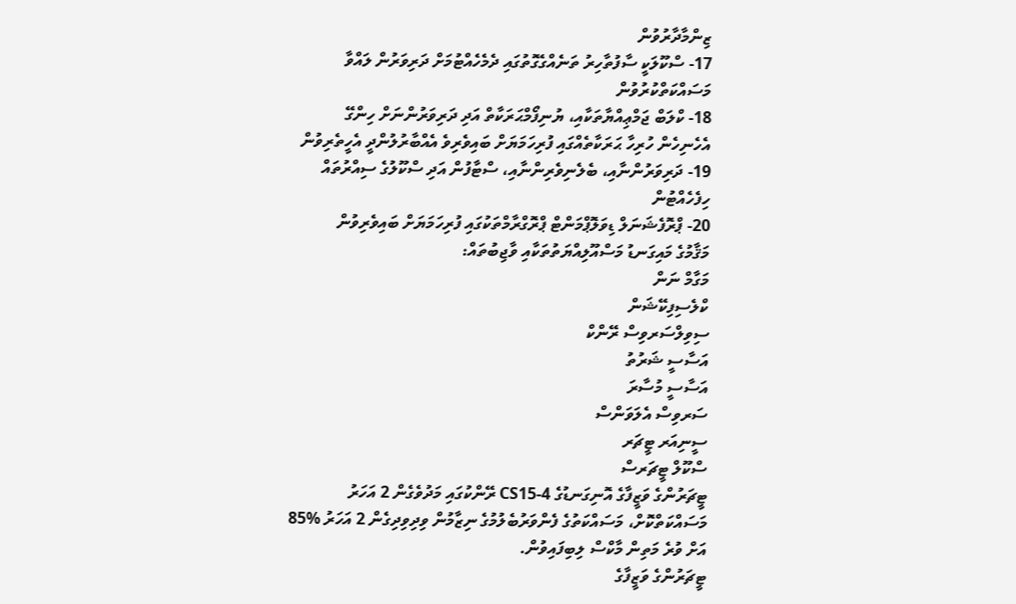ޒިންމާދާރުވުން
17- ސްކޫލަކީ ސާފުތާހިރު ތަނެއްގެގޮތުގައި ދެމެހެއްޓުމަށް ދަރިވަރުން ލައްވާ މަސައްކަތްކުރުވުން
18- ކްލަބް ޖަމްޢިއްޔާތަކާއި، ޔުނިފޯމްޙަރަކާތް އަދި ދަރިވަރުންނަށް ހިންގޭ އެހެނިހެން ހުރިހާ ޙަރަކާތެއްގައި ފުރިހަމަޔަށް ބައިވެރިވެ އެއްބާރުލުންދީ އެހީތެރިވުން
19- ދަރިވަރުންނާއި، ބެލެނިވެރިންނާއި، ސްޓާފުން އަދި ސްކޫލުގެ ސިއްރުތައް ހިފެހެއްޓުން
20- ޕްރޮފެޝަނަލް ޑިވަލޮޕްމަންޓް ޕްރޮގްރާމްތަކުގައި ފުރިހަމަޔަށް ބައިވެރިވުން
މަޤާމުގެ މައިގަނޑު މަސްއޫލިއްޔަތުތަކާއި ވާޖިބުތައް:
މަގާމް ނަން
ކްލެސިފިކޭޝަން
ސިވިލްސަރވިސް ރޭންކް
އަސާސީ ޝަރުތު
އަސާސީ މުސާރަ
ސަރވިސް އެލަވަންސް
ސީނިއަރ ޓީޗަރ
ސްކޫލް ޓީޗަރސް
ޓީޗަރުންގެ ވަޒީފާގެ އޮނިގަނޑުގެ CS15-4 ރޭންކުގައި މަދުވެގެން 2 އަހަރު މަސައްކަތްކޮށް، މަސައްކަތުގެ ފެންވަރުބެލުމުގެ ނިޒާމުން ވިދިވިދިގެން 2 އަހަރު %85 އަށް ވުރެ މަތިން މާކްސް ލިބިފައިވުން.
ޓީޗަރުންގެ ވަޒީފާގެ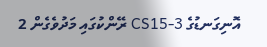އޮނިގަނޑުގެ CS15-3 ރޭންކުގައި މަދުވެގެން 2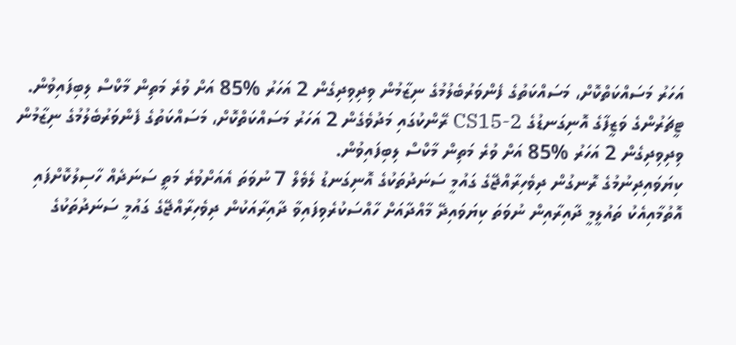އަހަރު މަސައްކަތްކޮށް، މަސައްކަތުގެ ފެންވަރުބެލުމުގެ ނިޒާމުން ވިދިވިދިގެން 2 އަހަރު %85 އަށް ވުރެ މަތިން މާކްސް ލިބިފައިވުން.
ޓީޗަރުންގެ ވަޒީފާގެ އޮނިގަނޑުގެ CS15-2 ރޭންކުގައި މަދުވެގެން 2 އަހަރު މަސައްކަތްކޮށް، މަސައްކަތުގެ ފެންވަރުބެލުމުގެ ނިޒާމުން ވިދިވިދިގެން 2 އަހަރު %85 އަށް ވުރެ މަތިން މާކްސް ލިބިފައިވުން.
ކިޔަވައިދިނުމުގެ ރޮނގުން ދިވެހިރާއްޖޭގެ ގައުމީ ސަނަދުތަކުގެ އޮނިގަނޑު ލެވެލް 7 ނުވަތަ އެއަށްވުރެ މަތީ ސަނަދެއް ހާސިލުކޮށްފައި އޮތުމާއިއެކު ތައުލީމީ ދާއިރާއިން ނުވަތަ ކިޔަވައިދޭ މާއްދާއަށް ހާއްސަކުރެވިފައިވާ ދާއިރާއަކުން ދިވެހިރާއްޖޭގެ ގައުމީ ސަނަދުތަކުގެ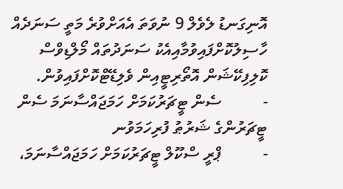އޮނިގަނޑު ލެވެލް 9 ނުވަތަ އެއަށްވުރެ މަތީ ސަނަދެއް ހާސިލުކޮށްފައިވުމާއިއެކު ސަނަދުތައް މޯލްޑިވްސް ކޮލިފިކޭޝަން އޮތޯރިޓީއިން ވެލިޑޭޓްކޮށްފައިވުން.
-          ސެން ޓީޗަރުކަމަށް ހަމަޖައްސާނަމަ ސެން  ޓީޗަރުންގެ ޝަރުޠު ފުރިހަމަވުނ
-          ޕްރީ ސްކޫލް ޓީޗަރުކަމަށް ހަމަޖައްސާނަމަ،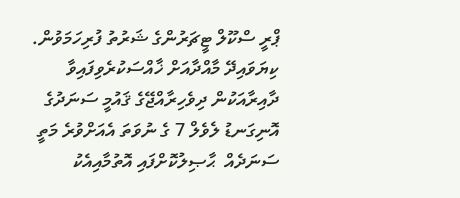ޕްރީ ސްކޫލް ޓީޗަރުންގެ ޝަރުތު ފުރިހަމަވުން.
ކިޔަވައިދޭ މާއްދާއަށް ޚާއްސަކުރެވިފައިވާ ދާއިރާއަކުން ދިވެހިރާއްޖޭގެ ޤައުމީ ސަނަދުގެ އޮނިގަނޑު ލެވެލް 7 ގެ ނުވަތަ އެއަށްވުރެ މަތީ ސަނަދެއް  ޙާޞިލުކޮށްފައި އޮތުމާއިއެކު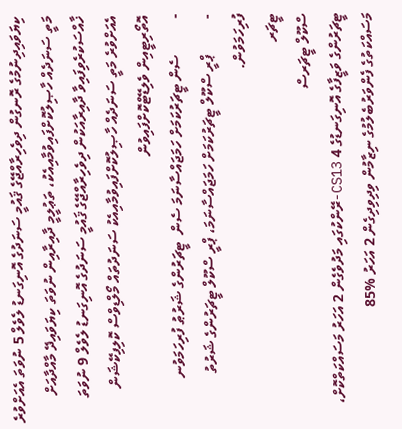ކިޔަވައިދިނުމުގެ ރޮނގުން ދިވެހިރާއްޖޭގެ ޤައުމީ ސަނަދުގެ އޮނިގަނޑު ލެވެލް 5 ނުވަތަ އެއަށްވުރެ މަތީ ސަނަދެއް ހާޞިލުކޮށްފައިވުމާއިއެކު، ތަޢުލީމީ ދާއިރާއިން ނުވަތަ ކިޔަވައިދޭ މާއްދާއަށް ޚާއްސަކުރެވިފައިވާ ދާއިރާއަކުން ދިވެހިރާއްޖޭގެ ޤައުމީ ސަނަދުގެ އޮނިގަނޑު ލެވެލް 9 ނުވަތަ އެއަށްވުރެ މަތީ ސަނަދެއް ހާޞިލުކޮށްފައިވުމާއިއެކު ސަނަދުތައް މޯލްޑިވްސް ކޮލިފިކޭޝަން އޮތޯރިޓީއިން ވެލިޑޭޓްކޮށްފައިވުން
-          ސެން ޓީޗަރުކަމަށް ހަމަޖައްސާނަމަ ސެން  ޓީޗަރުންގެ ޝަރުޠު ފުރިހަމަވުނ
-          ޕްރީ ސްކޫލް ޓީޗަރުކަމަށް ހަމަޖައްސާނަމަ، ޕްރީ ސްކޫލް ޓީޗަރުންގެ ޝަރުތު ފުރިހަމަވުން.
ޓީޗަރ
ސްކޫލް ޓީޗަރސް
ޓީޗަރުންގެ ވަޒީފާގެ އޮނިގަނޑުގެ 4 CS13-ރޭންކުގައި މަދުވެގެން 2 އަހަރު މަސައްކަތްކޮށް، މަސައްކަތުގެ ފެންވަރުބެލުމުގެ ނިޒާމުން ވިދިވިދިގެން 2 އަހަރު %85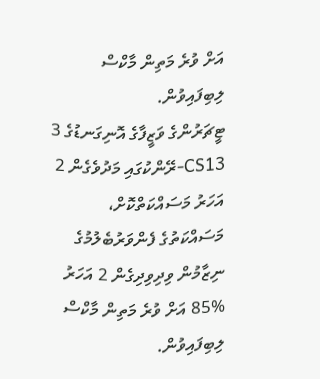އަށް ވުރެ މަތިން މާކްސް ލިބިފައިވުން.
ޓީޗަރުންގެ ވަޒީފާގެ އޮނިގަނޑުގެ 3 CS13-ރޭންކުގައި މަދުވެގެން 2 އަހަރު މަސައްކަތްކޮށް، މަސައްކަތުގެ ފެންވަރުބެލުމުގެ ނިޒާމުން ވިދިވިދިގެން 2 އަހަރު %85 އަށް ވުރެ މަތިން މާކްސް ލިބިފައިވުން.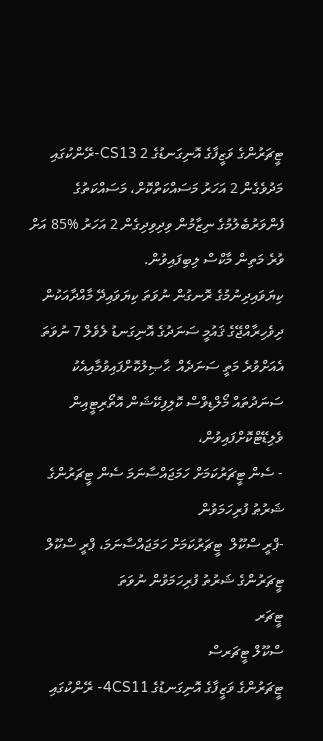ޓީޗަރުންގެ ވަޒީފާގެ އޮނިގަނޑުގެ 2 CS13-ރޭންކުގައި މަދުވެގެން 2 އަހަރު މަސައްކަތްކޮށް، މަސައްކަތުގެ ފެންވަރުބެލުމުގެ ނިޒާމުން ވިދިވިދިގެން 2 އަހަރު %85 އަށް ވުރެ މަތިން މާކްސް ލިބިފައިވުން.
ކިޔަވައިދިނުމުގެ ރޮނގުން ނުވަތަ ކިޔަވައިދޭ މާއްދާއަކުން ދިވެހިރާއްޖޭގެ ޤައުމީ ސަނަދުގެ އޮނިގަނޑު ލެވެލް 7 ނުވަތަ  އެއަށްވުރެ މަތީ ސަނަދެއް  ޙާޞިލުކޮށްފައިވުމާއިއެކު ސަނަދުތައް މޯލްޑިވްސް ކޮލިފިކޭޝަން އޮތޯރިޓީއިން ވެލިޑޭޓްކޮށްފައިވުން،
- ސެން ޓީޗަރުކަމަށް ހަމަޖައްސާނަމަ ސެން ޓީޗަރުންގެ ޝަރުޠު ފުރިހަމަވުން
-ޕްރީ ސްކޫލް  ޓީޗަރުކަމަށް ހަމަޖައްސާނަމަ، ޕްރީ ސްކޫލް ޓީޗަރުންގެ ޝަރުތު ފުރިހަމަވުން ނުވަތަ
ޓީޗަރ
ސްކޫލް ޓީޗަރސް
ޓީޗަރުންގެ ވަޒީފާގެ އޮނިގަނޑުގެ 4CS11- ރޭންކުގައި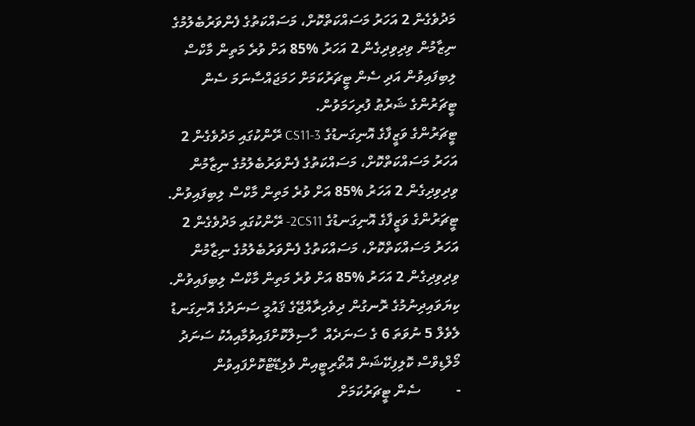މަދުވެގެން 2 އަހަރު މަސައްކަތްކޮށް، މަސައްކަތުގެ ފެންވަރުބެލުމުގެ ނިޒާމުން ވިދިވިދިގެން 2 އަހަރު %85 އަށް ވުރެ މަތިން މާކްސް ލިބިފައިވުން އަދި ސެން ޓީޗަރުކަމަށް ހަމަޖައްސާނަމަ ސެން ޓީޗަރުންގެ ޝަރުޠު ފުރިހަމަވުން.
ޓީޗަރުންގެ ވަޒީފާގެ އޮނިގަނޑުގެ CS11-3 ރޭންކުގައި މަދުވެގެން 2 އަހަރު މަސައްކަތްކޮށް، މަސައްކަތުގެ ފެންވަރުބެލުމުގެ ނިޒާމުން ވިދިވިދިގެން 2 އަހަރު %85 އަށް ވުރެ މަތިން މާކްސް ލިބިފައިވުން.
ޓީޗަރުންގެ ވަޒީފާގެ އޮނިގަނޑުގެ 2CS11- ރޭންކުގައި މަދުވެގެން 2 އަހަރު މަސައްކަތްކޮށް، މަސައްކަތުގެ ފެންވަރުބެލުމުގެ ނިޒާމުން ވިދިވިދިގެން 2 އަހަރު %85 އަށް ވުރެ މަތިން މާކްސް ލިބިފައިވުން.
ކިޔަވައިދިނުމުގެ ރޮނގުން ދިވެހިރާއްޖޭގެ ޤައުމީ ސަނަދުގެ އޮނިގަނޑު ލެވެލް 5 ނުވަތަ 6 ގެ ސަނަދެއް  ހާސިލްކޮށްފައިވުމާއިއެކު ސަނަދު މޯލްޑިވްސް ކޮލިފިކޭޝަން އޮތޯރިޓީއިން ވެލިޑޭޓްކޮށްފައިވުން
-          ސެން ޓީޗަރުކަމަށް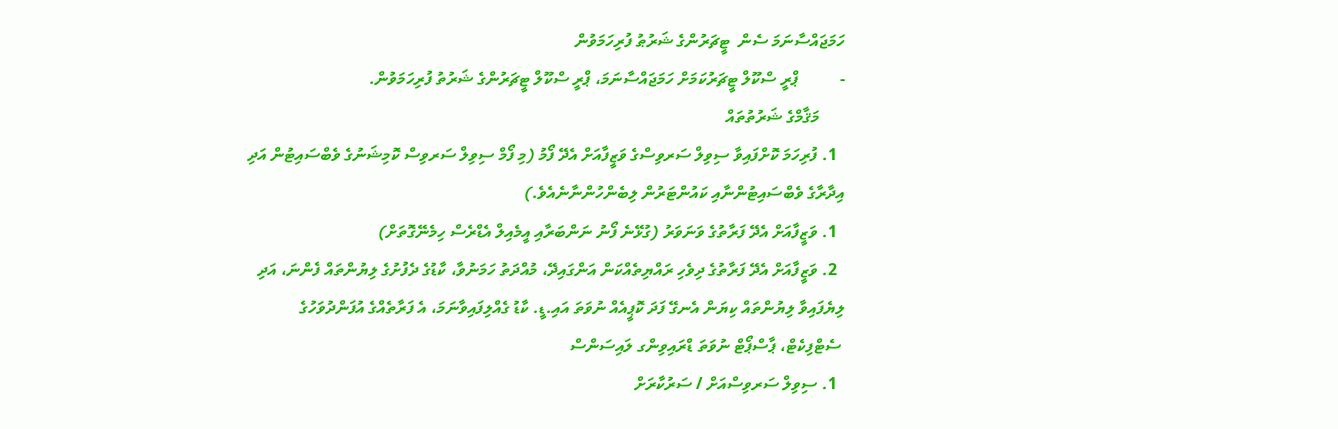ހަމަޖައްސާނަމަ ސެން  ޓީޗަރުންގެ ޝަރުޠު ފުރިހަމަވުން
-          ޕްރީ ސްކޫލް ޓީޗަރުކަމަށް ހަމަޖައްސާނަމަ، ޕްރީ ސްކޫލް ޓީޗަރުންގެ ޝަރުތު ފުރިހަމަވުން.
      މަޤާމްގެ ޝަރުތުތައް
  1. ފުރިހަމަ ކޮށްފައިވާ ސިވިލް ސަރވިސްގެ ވަޒީފާއަށް އެދޭ ފޯމު (މި ފޯމް ސިވިލް ސަރވިސް ކޮމިޝަނުގެ ވެބްސައިޓުން އަދި
އިދާރާގެ ވެބްސައިޓުންނާއި ކައުންޓަރުން ލިބެންހުންނާނެއެވެ.)
  1. ވަޒީފާއަށް އެދޭ ފަރާތުގެ ވަނަވަރު (ގުޅޭނެ ފޯނު ނަންބަރާއި އީމެއިލް އެޑްރެސް ހިމެނޭގޮތަށް)
  2. ވަޒީފާއަށް އެދޭ ފަރާތުގެ ދިވެހި ރައްޔިތެއްކަން އަންގައިދޭ، މުއްދަތު ހަމަނުވާ، ކާޑުގެ ދެފުށުގެ ލިޔުންތައް ފެންނަ، އަދި
ލިޔެފައިވާ ލިޔުންތައް ކިޔަން އެނގޭ ފަދަ ކޮޕީއެއް ނުވަތަ އައި.ޑީ. ކާޑު ގެއްލިފައިވާނަމަ، އެ ފަރާތެއްގެ އުފަންދުވަހުގެ
 ސެޓްފިކެޓް، ޕާސްޕޯޓް ނުވަތަ ޑްރައިވިންގ ލައިސަންސް
  1. ސިވިލް ސަރވިސްއަށް / ސަރުކާރަށް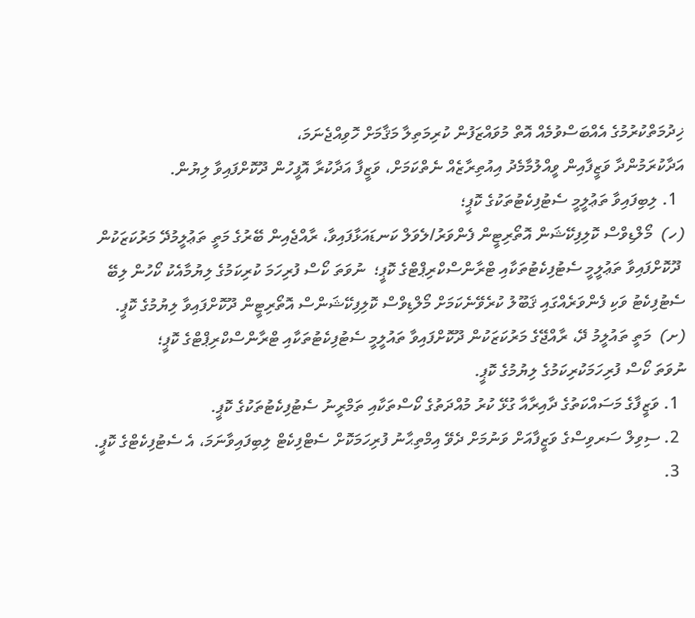ޚިދުމަތްކުރުމުގެ އެއްބަސްވުމެއް އޮތް މުވައްޒަފުން ކުރިމަތިލާ މަޤާމަށް ހޮވިއްޖެނަމަ،
އަދާކުރަމުންދާ ވަޒީފާއިން ވީއްލުމާމެދު އިއުތިރާޒެއް ނެތްކަމަށް، ވަޒީފާ އަދާކުރާ އޮފީހުން ދޫކޮށްފައިވާ ލިޔުން.
  1. ލިބިފައިވާ ތަޢުލީމީ ސެޓުފިކެޓުތަކުގެ ކޮޕީ؛
(ހ)  މޯލްޑިވްސް ކޮލިފިކޭޝަން އޮތޯރިޓީން ފެންވަރު/ލެވަލް ކަނޑައަޅާފައިވާ، ރާއްޖެއިން ބޭރުގެ މަތީ ތަޢުލީމުދޭ މަރުކަޒަކުން
 ދޫކޮށްފައިވާ ތަޢުލީމީ ސެޓުފިކެޓުތަކާއި ޓްރާންސްކްރިޕްޓްގެ ކޮޕީ؛  ނުވަތަ ކޯސް ފުރިހަމަ ކުރިކަމުގެ ލިޔުމާއެކު ކޯހުން ލިބޭ
ސެޓުފިކެޓު ވަކި ފެންވަރެއްގައި ޤަބޫލު ކުރެވޭނެކަމަށް މޯލްޑިވްސް ކޮލިފިކޭޝަންސް އޮތޯރިޓީން ދޫކޮށްފައިވާ ލިޔުމުގެ ކޮޕީ.
(ށ)  މަތީ ތައުލީމު ދޭ، ރާއްޖޭގެ މަރުކަޒަކުން ދޫކޮށްފައިވާ ތައުލީމީ ސެޓުފިކެޓުތަކާއި ޓްރާންސްކްރިޕްޓްގެ ކޮޕީ؛
ނުވަތަ ކޯސް ފުރިހަމަކުރިކަމުގެ ލިޔުމުގެ ކޮޕީ.
  1. ވަޒީފާގެ މަސައްކަތުގެ ދާއިރާއާ ގުޅޭ ކުރު މުއްދަތުގެ ކޯސްތަކާއި ތަމްރީނު ސެޓުފިކެޓުތަކުގެ ކޮޕީ.
  2. ސިވިލް ސަރވިސްގެ ވަޒީފާއަށް ވަނުމަށް ދެވޭ އިމްތިޙާނު ފުރިހަމަކޮށް ސެޓްފިކެޓް ލިބިފައިވާނަމަ، އެ ސެޓުފިކެޓްގެ ކޮޕީ.
  3.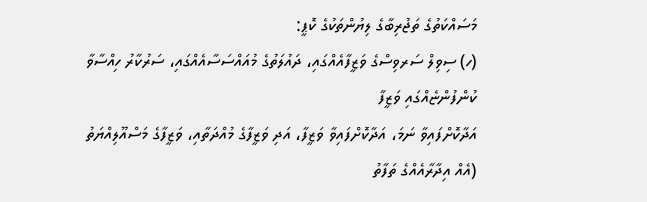މަސައްކަތުގެ ތަޖުރިބާގެ ލިޔުންތަކުގެ ކޮޕީ:
(ހ) ސިވިލް ސަރވިސްގެ ވަޒީފާއެއްގައި، ދައުލަތުގެ މުއައްސަސާއެއްގައި، ސަރުކާރު ހިއްސާވާ ކުންފުންޏެއްގައި ވަޒީފާ
އަދާކޮށްފައިވާ ނަމަ، އަދާކޮށްފައިވާ ވަޒީފާ، އަދި ވަޒީފާގެ މުއްދަތާއި، ވަޒީފާގެ މަސްއޫލިއްޔަތު (އެއް އިދާރާއެއްގެ ތަފާތު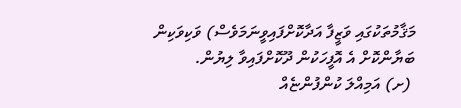މަޤާމުތަކުގައި ވަޒީފާ އަދާކޮށްފައިވީނަމަވެސް) ވަކިވަކިން ބަޔާންކޮށް އެ އޮފީހަކުން ދޫކޮށްފައިވާ ލިޔުން.
 (ށ) އަމިއްލަ ކުންފުންޏެއް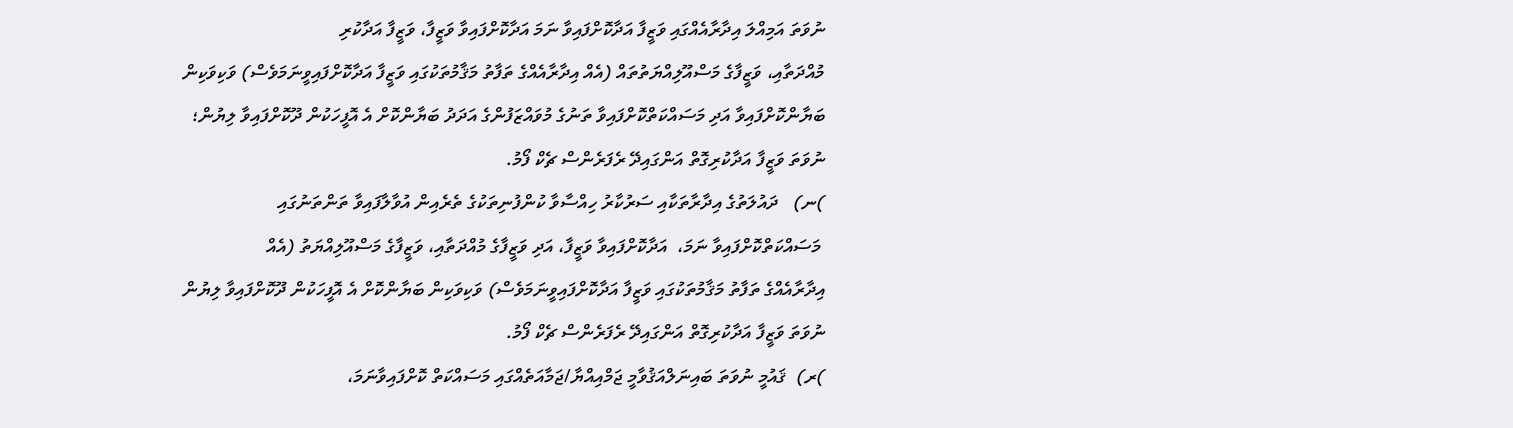ނުވަތަ އަމިއްލަ އިދާރާއެއްގައި ވަޒީފާ އަދާކޮށްފައިވާ ނަމަ އަދާކޮށްފައިވާ ވަޒީފާ، ވަޒީފާ އަދާކުރި
މުއްދަތާއި، ވަޒީފާގެ މަސްއޫލިއްޔަތުތައް (އެއް އިދާރާއެއްގެ ތަފާތު މަޤާމުތަކުގައި ވަޒީފާ އަދާކޮށްފައިވީނަމަވެސް) ވަކިވަކިން
ބަޔާންކޮށްފައިވާ އަދި މަސައްކަތްކޮށްފައިވާ ތަނުގެ މުވައްޒަފުންގެ އަދަދު ބަޔާންކޮށް އެ އޮފީހަކުން ދޫކޮށްފައިވާ ލިޔުން؛
ނުވަތަ ވަޒީފާ އަދާކުރިގޮތް އަންގައިދޭ ރެފަރެންސް ޗެކް ފޯމު.
)ނ)   ދައުލަތުގެ އިދާރާތަކާއި ސަރުކާރު ހިއްސާވާ ކުންފުނިތަކުގެ ތެރެއިން އުވާލާފައިވާ ތަންތަނުގައި
 މަސައްކަތްކޮށްފައިވާ ނަމަ،  އަދާކޮށްފައިވާ ވަޒީފާ، އަދި ވަޒީފާގެ މުއްދަތާއި، ވަޒީފާގެ މަސްއޫލިއްޔަތު (އެއް
އިދާރާއެއްގެ ތަފާތު މަޤާމުތަކުގައި ވަޒީފާ އަދާކޮށްފައިވީނަމަވެސް) ވަކިވަކިން ބަޔާންކޮށް އެ އޮފީހަކުން ދޫކޮށްފައިވާ ލިޔުން
ނުވަތަ ވަޒީފާ އަދާކުރިގޮތް އަންގައިދޭ ރެފަރެންސް ޗެކް ފޯމު.
)ރ)  ޤައުމީ ނުވަތަ ބައިނަލްއަޤުވާމީ ޖަމްއިއްޔާ/ޖަމާއަތެއްގައި މަސައްކަތް ކޮށްފައިވާނަމަ،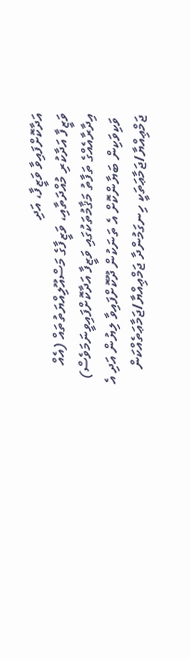އަދާކޮށްފައިވާ ވަޒީފާ، އަދި
ވަޒީފާ އަދާކުރި މުއްދަތާއި، ވަޒީފާގެ މަސްއޫލިއްޔަތުތައް (އެއް އިދާރާއެއްގެ ތަފާތު މަޤާމުތަކުގައި ވަޒީފާ އަދާކޮށްފައިވީނަމަވެސް)
 ވަކިވަކިން ބަޔާންކޮށް އެ ތަނަކުން ދޫކޮށްފައިވާ ލިޔުން އަދި އެ ޖަމްޢިއްޔާ/ޖަމާޢަތަކީ ހިނގަމުންދާ ޖަމްޢިއްޔާ/ޖަމާޢަތެއްކަން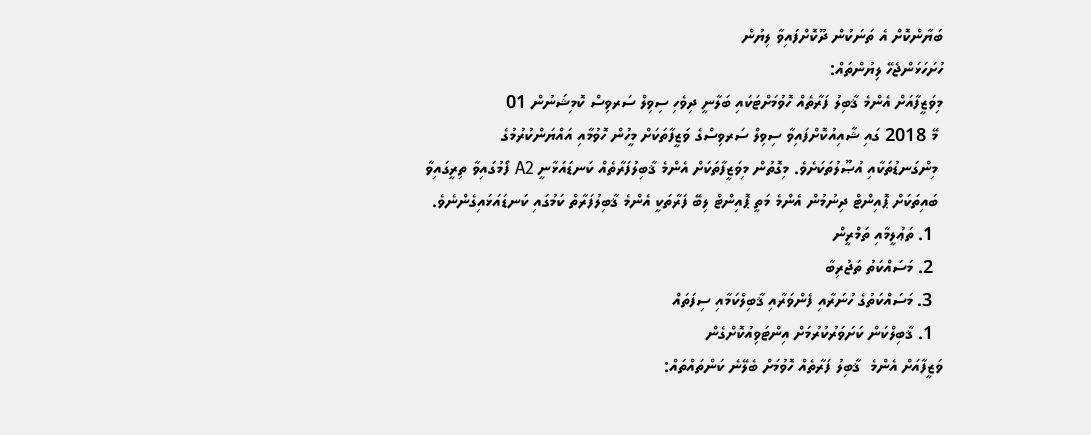ބަޔާންކޮށް އެ ތަނަކުން ދޫކޮށްފައިވާ ލިޔުން
ހުށަހަޅަންޖެހޭ ލިޔުންތައް:
މިވަޒީފާއަށް އެންމެ ޤާބިލު ފަރާތެއް ހޮވުމަށްޓަކައި ބަލާނީ ދިވެހި ސިވިލް ސަރވިސް ކޮމިޝަނުން 01
 މޭ 2018 ގައި ޝާއިއުކޮށްފައިވާ ސިވިލް ސަރވިސްގެ ވަޒީފާތަކަށް މީހުން ހޮވުމާއި އައްޔަންކުރުމުގެ
 މިންގަނޑުތަކާއި އުޞޫލުތަކަށެވެ. މިގޮތުން މިވަޒީފާތަކަށް އެންމެ ޤާބިލުފަރާތެއް ކަނޑައަޅާނީ A2 ފޯމުގައިވާ ތިރީގައިވާ
 ބައިތަކަށް ޕޮއިންޓް ދިނުމުން އެންމެ މަތީ ޕޮއިންޓް ލިބޭ ފަރާތަކީ އެންމެ ޤާބިލުފަރާތް ކަމުގައި ކަނޑައަޅައިގެންނެވެ.
  1. ތަޢުލީމާއި ތަމްރީން
  2. މަސައްކަތު ތަޖުރިބާ
  3. މަސައްކަތުގެ ހުނަރާއި ފެންވަރާއި ޤާބިލްކަމާއި ސިފަތައް
  1. ޤާބިލްކަން ކަށަވަރުކުރުމަށް އިންޓަވިއުކޮށްގެން
ވަޒީފާއަށް އެންމެ  ޤާބިލު ފަރާތެއް ހޮވުމަށް ބެލޭނެ ކަންތައްތައް: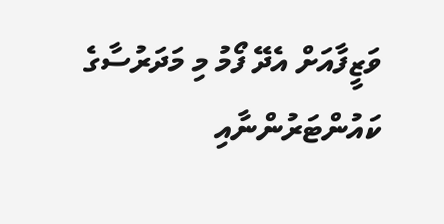ވަޒީފާއަށް އެދޭ ފޯމު މި މަދަރުސާގެ ކައުންޓަރުންނާއި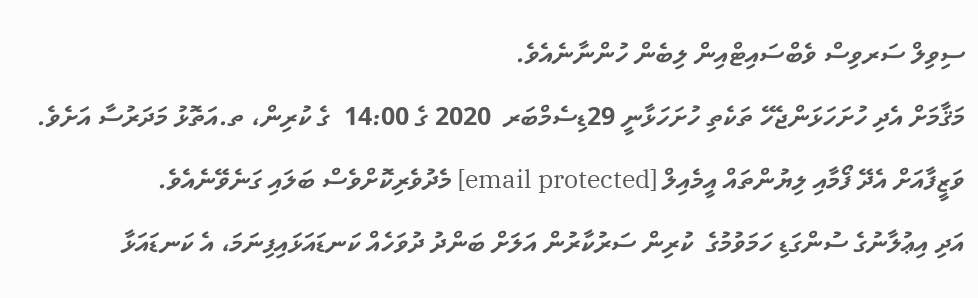ސިވިލް ސަރވިސް ވެބްސައިޓްއިން ލިބެން ހުންނާނެއެވެ.
މަޤާމަށް އެދި ހުށަހަޅަންޖެހޭ ތަކެތި ހުށަހަޅާނީ 29ޑިސެމްބަރ  2020 ގެ 14:00  ގެ ކުރިން، ތ.އަތޮޅު މަދަރުސާ އަށެވެ.
ވަޒީފާއަށް އެދޭ ފޯމާއި ލިޔުންތައް އީމެއިލް [email protected] މެދުވެރިކޮށްވެސް ބަލައި ގަނެވޭނެއެވެ.
އަދި އިޢުލާނުގެ ސުންގަޑި ހަމަވުމުގެ  ކުރިން ސަރުކާރުން އަލަށް ބަންދު ދުވަހެއް ކަނޑައަޅައިފިނަމަ، އެ ކަނޑައަޅާ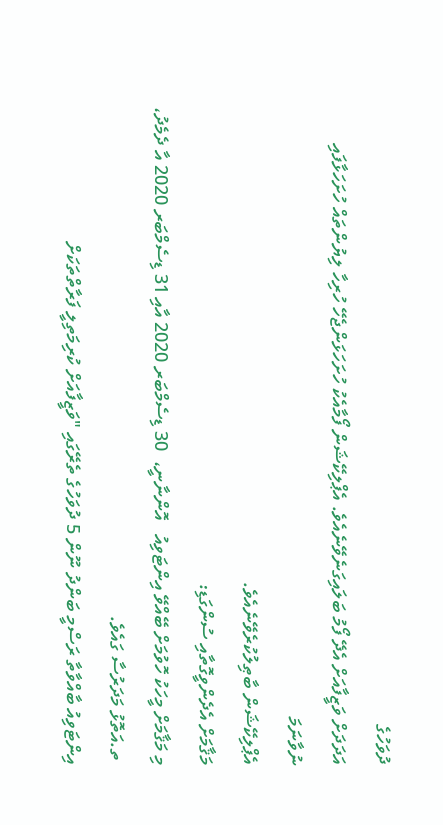ދުވަހުގެ
އަދަދަށް ވަޒީފާއަށް އެދޭ ފޯމު ބަލައިގަނެވޭނެއެވެ. އެޕްލިކޭޝަން ފޯމާއެކު ހުށަހަޅަންޖެހޭ ހުރިހާ ލިޔުންތައް ހުށަހަޅާފައި ނުވާނަމަ
އެޕްލިކޭޝަން ބާޠިލުކުރެވޭނެއެވެ.
މަޤާމަށް އެދެންވީގޮތާއި ސުންގަޑި:
މި މަޤާމަށް މީހަކު ހޮވުމަށް ބޭއްވޭ އިންޓަވިއު   އޮންނާނީ،  30 ޑިސެމްބަރ 2020 އާއި 31 ޑިސެމްބަރ 2020 އާ ދެމެދު،
 ތ.އަތޮޅު މަދަރުސާ ގައެވެ.
އިންޓަވިއު ބާއްވާތާ ރަސްމީ ބަންދު ނޫން 5 ދުވަހުގެ ތެރޭގައި "ވަޒީފާއަށް ކުރިމަތިލީ ފަރާތްތަކަށް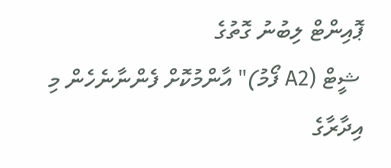ޕޮއިންޓް ލިބުނު ގޮތުގެ
 ޝީޓް (A2 ފޯމު)" އާންމުކޮށް ފެންނާނެހެން މި އިދާރާގެ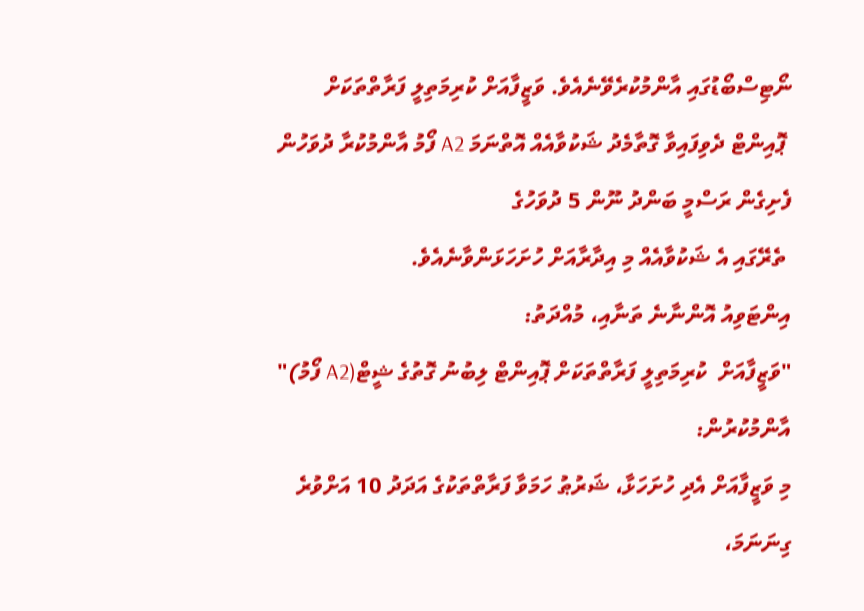ނޯޓިސްބޯޑުގައި އާންމުކުރެވޭނެއެވެ. ވަޒީފާއަށް ކުރިމަތިލީ ފަރާތްތަކަށް
 ޕޮއިންޓް ދެވިފައިވާ ގޮތާމެދު ޝަކުވާއެއް އޮތްނަމަ A2 ފޯމު އާންމުކުރާ ދުވަހުން ފެށިގެން ރަސްމީ ބަންދު ނޫން 5 ދުވަހުގެ
 ތެރޭގައި އެ ޝަކުވާއެއް މި އިދާރާއަށް ހުށަހަޅަންވާނެއެވެ.
އިންޓަވިއު އޮންނާނެ ތަނާއި، މުއްދަތު:
"ވަޒީފާއަށް  ކުރިމަތިލީ ފަރާތްތަކަށް ޕޮއިންޓް ލިބުނު ގޮތުގެ ޝީޓް(A2 ފޯމު)" އާންމުކުރުން:
މި ވަޒީފާއަށް އެދި ހުށަހަޅާ، ޝަރުޠު ހަމަވާ ފަރާތްތަކުގެ އަދަދު 10 އަށްވުރެ ގިނަނަމަ،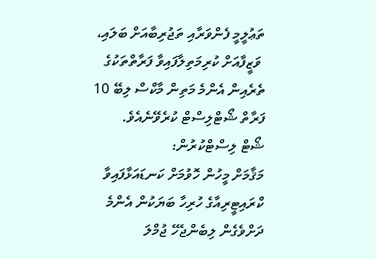ތަޢުލީމީ ފެންވަރާއި ތަޖުރިބާއަށް ބަލައި،
 ވަޒީފާއަށް ކުރިމަތިލާފައިވާ ފަރާތްތަކުގެ ތެރެއިން އެންމެ މަތިން މާކްސް ލިބޭ 10 ފަރާތް ޝޯޓްލިސްޓް ކުރެވޭނެއެވެ.
ޝޯޓް ލިސްޓްކުރުން:
މަޤާމަށް މީހުން ހޮވުމަށް ކަނޑައަޅާފައިވާ ކްރައިޓީރިއާގެ ހުރިހާ ބަޔަކުން އެންމެ ދަށްވެގެން ލިބެންޖެހޭ ޖުމްލަ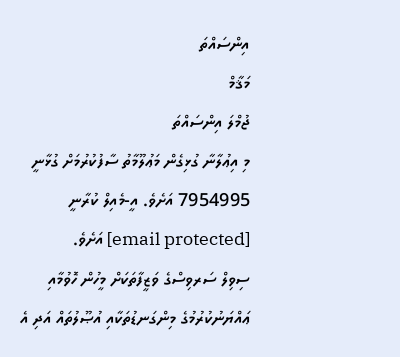އިންސައްތަ
މަޤާމް
ޖުމްލަ އިންސައްތަ
މި އިޢުލާނާ ގުޅިގެން މަޢުލޫމާތު ސާފުކުރުމަށް ގުޅާނީ 7954995 އަށެވެ. އީ-މެއިލް ކުރާނީ [email protected] އަށެވެ.
ސިވިލް ސަރވިސްގެ ވަޒީފާތަކަށް މީހުން ހޮވުމާއި ޢައްޔަނުކުރުމުގެ މިންގަނޑުތަކާއި އުޞޫލުތައް އަދި އެ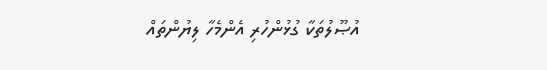އުޞޫލުތަކާ ގުޅުންހުރި އެންމެހާ ލިޔުންތައް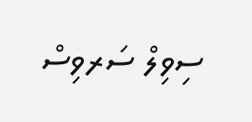ސިވިލް ސަރވިސް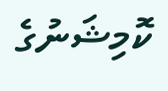ކޮމިޝަނުގެ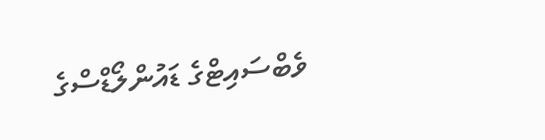ވެބްސައިޓްގެ ޑައުންލޯޑްސްގެ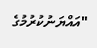"އައްޔަނުކުރުމުގެ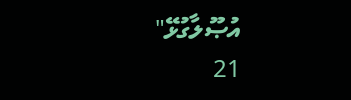އުޞޫލާގުޅޭ"
21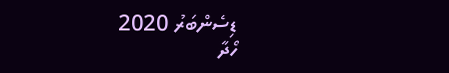ޑިސެންބަރު 2020
ހޯދާ